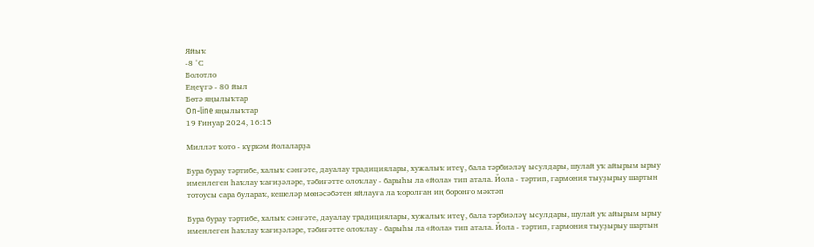Яйыҡ
-8 °С
Болотло
Еңеүгә - 80 йыл
Бөтә яңылыҡтар
On-line яңылыҡтар
19 Ғинуар 2024, 16:15

Милләт ҡото - күркәм йолаларҙа

Бура бурау тәртибе, халыҡ сәнғәте, дауалау традициялары, хужалыҡ итеү, бала тәрбиәләү ысулдары, шулай уҡ айырым ырыу именлеген һаҡлау ҡағиҙәләре, тәбиғәтте олоҡлау - барыһы ла «йола» тип атала. Йола - тәртип, гармония тыуҙырыу шартын тотоусы сара булараҡ, кешеләр мөнәсәбәтен яйлауға ла ҡоролған иң боронғо мәктәп

Бура бурау тәртибе, халыҡ сәнғәте, дауалау традициялары, хужалыҡ итеү, бала тәрбиәләү ысулдары, шулай уҡ айырым ырыу именлеген һаҡлау ҡағиҙәләре, тәбиғәтте олоҡлау - барыһы ла «йола» тип атала. Йола - тәртип, гармония тыуҙырыу шартын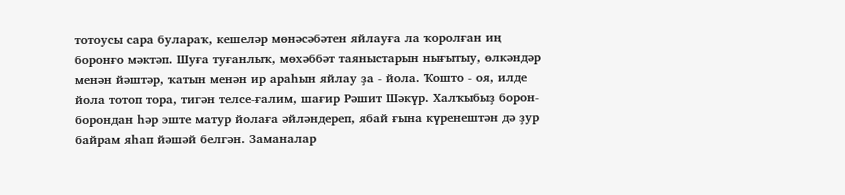тотоусы сара булараҡ, кешеләр мөнәсәбәтен яйлауға ла ҡоролған иң боронғо мәктәп. Шуға туғанлыҡ, мөхәббәт таяныстарын нығытыу, өлкәндәр менән йәштәр, ҡатын менән ир араһын яйлау ҙа - йола. Ҡошто - оя, илде йола тотоп тора, тигән телсе-ғалим, шағир Рәшит Шәкүр. Халҡыбыҙ борон-борондан һәр эште матур йолаға әйләндереп, ябай ғына күренештән дә ҙур байрам яһап йәшәй белгән. Заманалар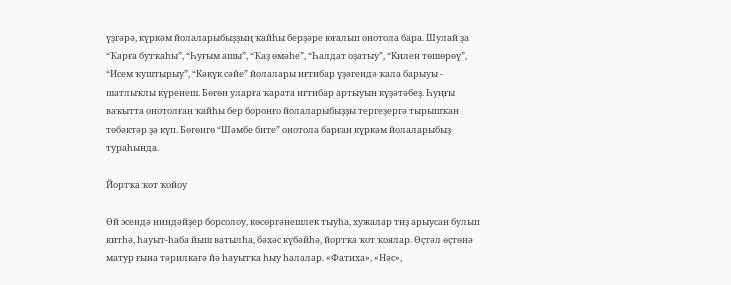үҙгәрә, күркәм йолаларыбыҙҙың ҡайһы берҙәре юғалып онотола бара. Шулай ҙа “Ҡарға бутҡаһы”, “Һуғым ашы”, “Ҡаҙ өмәһе”, “Һалдат оҙатыу”, “Килен төшөрөү”, “Исем ҡуштырыу”, “Кәкүк сәйе” йолалары иғтибар үҙәгендә ҡала барыуы - шатлыҡлы күренеш. Бөгөн уларға ҡарата иғтибар артыуын күҙәтәбеҙ. Һуңғы ваҡытта онотолған ҡайһы бер боронғо йолаларыбыҙҙы тергеҙергә тырышҡан төбәктәр ҙә күп. Бөгөнгө “Шәмбе бите” онотола барған күркәм йолаларыбыҙ тураһында.

Йортҡа ҡот ҡойоу

Өй эсендә ниндәйҙер борсолоу, көсөргәнешлек тыуһа, хужалар тиҙ арыусан булып китһә, һауыт-һаба йыш ватылһа, бәхәс күбәйһә, йортҡа ҡот ҡоялар. Өҫтәл өҫтөнә матур ғына тәрилкәгә йә һауытҡа һыу һалалар. «Фатиха», «Нәс»,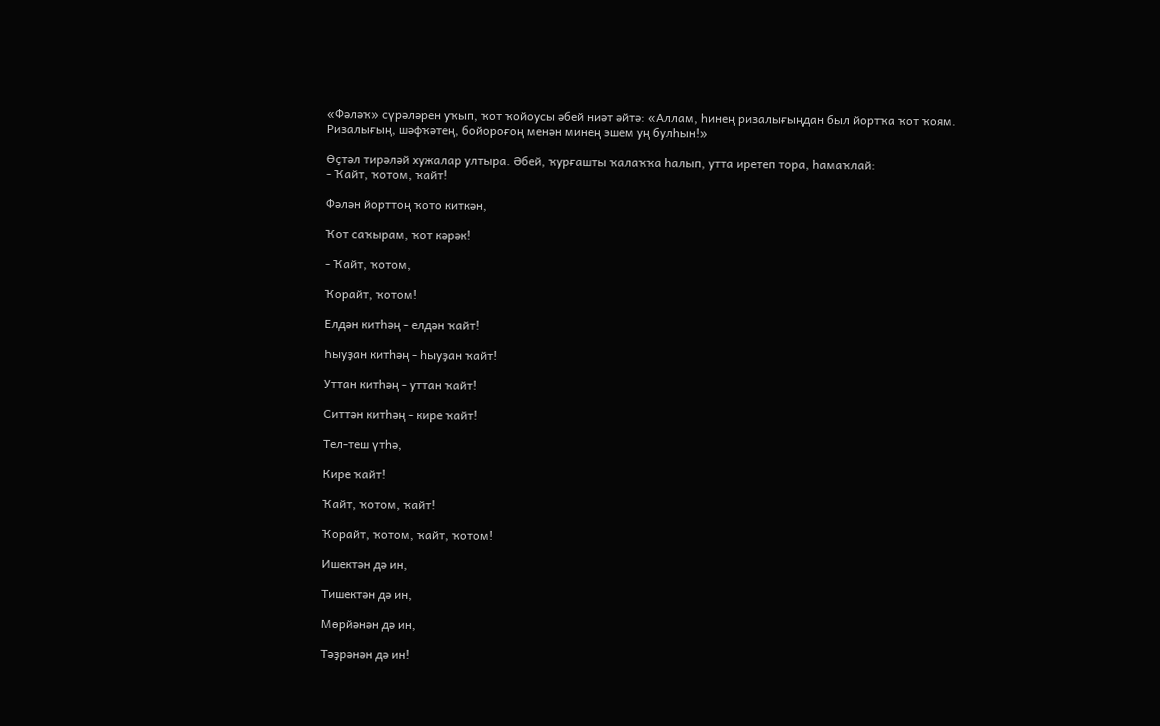«Фәләҡ» сүрәләрен уҡып, ҡот ҡойоусы әбей ниәт әйтә: «Аллам, һинең ризалығыңдан был йортҡа ҡот ҡоям. Ризалығың, шәфҡәтең, бойороғоң менән минең эшем уң булһын!»

Өҫтәл тирәләй хужалар ултыра. Әбей, ҡурғашты ҡалаҡҡа һалып, утта иретеп тора, һамаҡлай:
- Ҡайт, ҡотом, ҡайт!

Фәлән йорттоң ҡото киткән,

Ҡот саҡырам, ҡот кәрәк!

- Ҡайт, ҡотом,

Ҡорайт, ҡотом!

Елдән китһәң - елдән ҡайт!

Һыуҙан китһәң - һыуҙан ҡайт!

Уттан китһәң - уттан ҡайт!

Ситтән китһәң - кире ҡайт!

Тел-теш үтһә,

Кире ҡайт!

Ҡайт, ҡотом, ҡайт!

Ҡорайт, ҡотом, ҡайт, ҡотом!

Ишектән дә ин,

Тишектән дә ин,

Мөрйәнән дә ин,

Тәҙрәнән дә ин!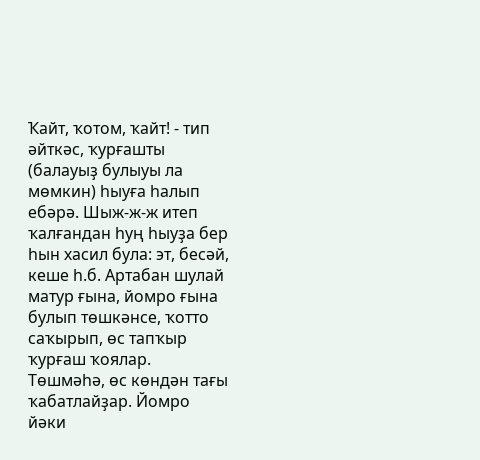Ҡайт, ҡотом, ҡайт! - тип әйткәс, ҡурғашты (балауыҙ булыуы ла мөмкин) һыуға һалып ебәрә. Шыж-ж-ж итеп ҡалғандан һуң һыуҙа бер һын хасил була: эт, бесәй, кеше һ.б. Артабан шулай матур ғына, йомро ғына булып төшкәнсе, ҡотто саҡырып, өс тапҡыр ҡурғаш ҡоялар. Төшмәһә, өс көндән тағы ҡабатлайҙар. Йомро йәки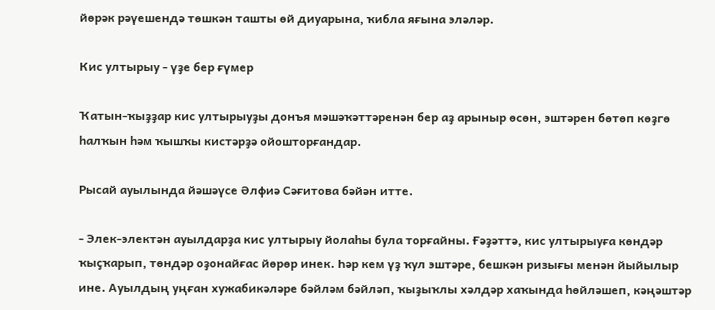йөрәк рәүешендә төшкән ташты өй диуарына, ҡибла яғына эләләр.

Кис ултырыу - үҙе бер ғүмер

Ҡатын-ҡыҙҙар кис ултырыуҙы донъя мәшәҡәттәренән бер аҙ арыныр өсөн, эштәрен бөтөп көҙгө һалҡын һәм ҡышҡы кистәрҙә ойошторғандар.

Рысай ауылында йәшәүсе Әлфиә Сәғитова бәйән итте.

- Элек-электән ауылдарҙа кис ултырыу йолаһы була торғайны. Ғәҙәттә, кис ултырыуға көндәр ҡыҫҡарып, төндәр оҙонайғас йөрөр инек. Һәр кем үҙ ҡул эштәре, бешкән ризығы менән йыйылыр ине. Ауылдың уңған хужабикәләре бәйләм бәйләп, ҡыҙыҡлы хәлдәр хаҡында һөйләшеп, кәңәштәр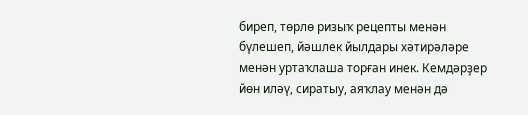биреп, төрлө ризыҡ рецепты менән бүлешеп, йәшлек йылдары хәтирәләре менән уртаҡлаша торған инек. Кемдәрҙер йөн иләү, сиратыу, аяҡлау менән дә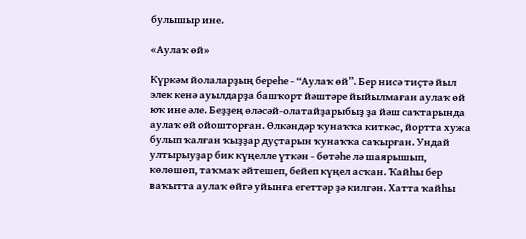булышыр ине.

«Аулаҡ өй»

Күркәм йолаларҙың береһе - “Аулаҡ өй”. Бер нисә тиҫтә йыл элек кенә ауылдарҙа башҡорт йәштәре йыйылмаған аулаҡ өй юҡ ине әле. Беҙҙең өләсәй-олатайҙарыбыҙ ҙа йәш саҡтарында аулаҡ өй ойошторған. Өлкәндәр ҡунаҡҡа киткәс, йортта хужа булып ҡалған ҡыҙҙар дуҫтарын ҡунаҡҡа саҡырған. Ундай ултырыуҙар бик күңелле үткән - бөтәһе лә шаярышып, көлөшөп, таҡмаҡ әйтешеп, бейеп күңел асҡан. Ҡайһы бер ваҡытта аулаҡ өйгә уйынға егеттәр ҙә килгән. Хатта ҡайһы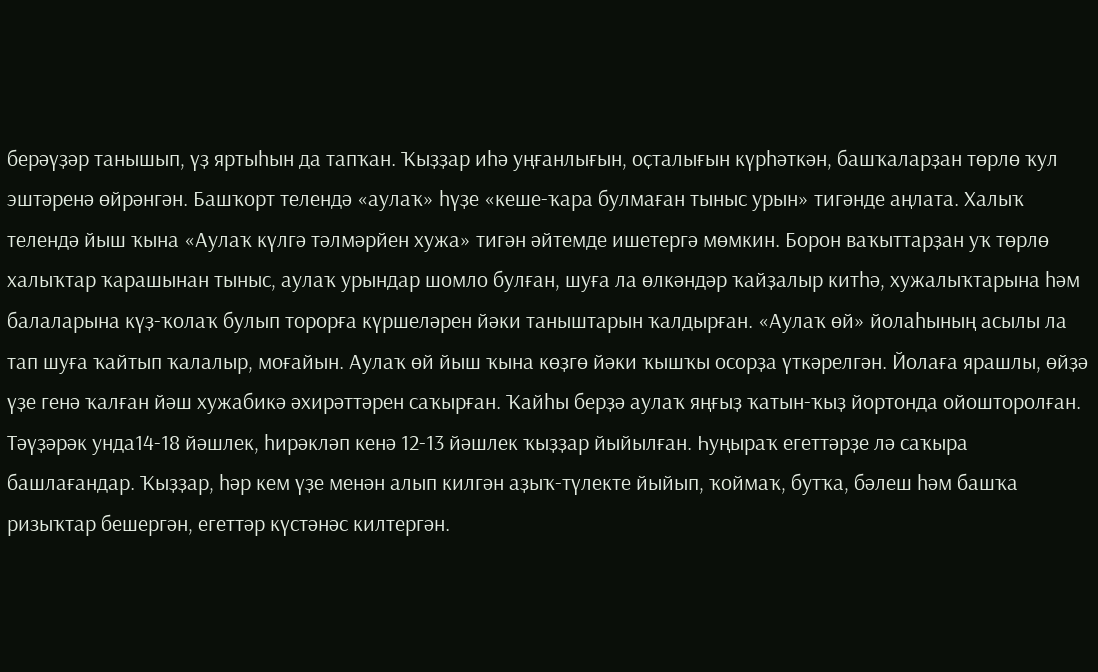берәүҙәр танышып, үҙ яртыһын да тапҡан. Ҡыҙҙар иһә уңғанлығын, оҫталығын күрһәткән, башҡаларҙан төрлө ҡул эштәренә өйрәнгән. Башҡорт телендә «аулаҡ» һүҙе «кеше-ҡара булмаған тыныс урын» тигәнде аңлата. Халыҡ телендә йыш ҡына «Аулаҡ күлгә тәлмәрйен хужа» тигән әйтемде ишетергә мөмкин. Борон ваҡыттарҙан уҡ төрлө халыҡтар ҡарашынан тыныс, аулаҡ урындар шомло булған, шуға ла өлкәндәр ҡайҙалыр китһә, хужалыҡтарына һәм балаларына күҙ-ҡолаҡ булып торорға күршеләрен йәки таныштарын ҡалдырған. «Аулаҡ өй» йолаһының асылы ла тап шуға ҡайтып ҡалалыр, моғайын. Аулаҡ өй йыш ҡына көҙгө йәки ҡышҡы осорҙа үткәрелгән. Йолаға ярашлы, өйҙә үҙе генә ҡалған йәш хужабикә әхирәттәрен саҡырған. Ҡайһы берҙә аулаҡ яңғыҙ ҡатын-ҡыҙ йортонда ойошторолған. Тәүҙәрәк унда14-18 йәшлек, һирәкләп кенә 12-13 йәшлек ҡыҙҙар йыйылған. Һуңыраҡ егеттәрҙе лә саҡыра башлағандар. Ҡыҙҙар, һәр кем үҙе менән алып килгән аҙыҡ-түлекте йыйып, ҡоймаҡ, бутҡа, бәлеш һәм башҡа ризыҡтар бешергән, егеттәр күстәнәс килтергән.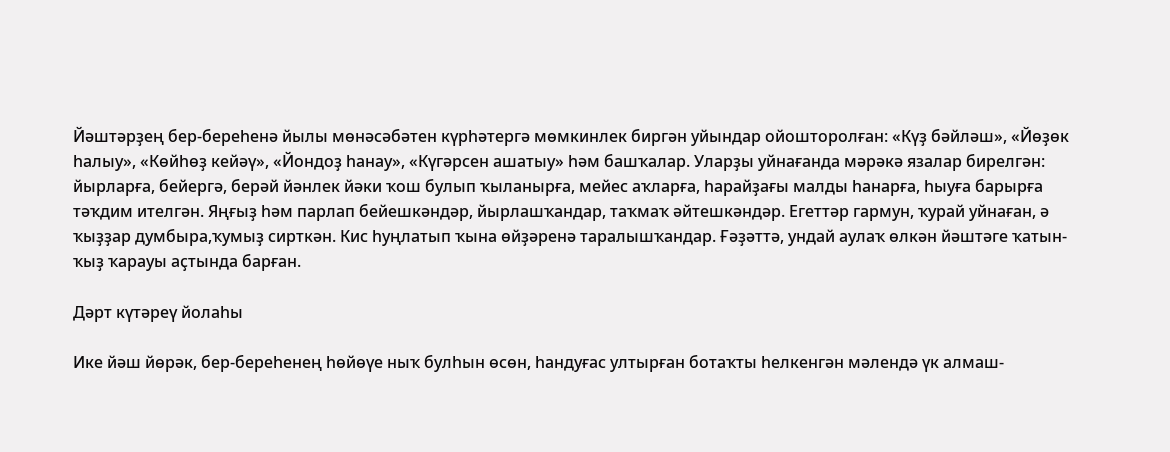Йәштәрҙең бер-береһенә йылы мөнәсәбәтен күрһәтергә мөмкинлек биргән уйындар ойошторолған: «Күҙ бәйләш», «Йөҙөк һалыу», «Көйһөҙ кейәү», «Йондоҙ һанау», «Күгәрсен ашатыу» һәм башҡалар. Уларҙы уйнағанда мәрәкә язалар бирелгән: йырларға, бейергә, берәй йәнлек йәки ҡош булып ҡыланырға, мейес аҡларға, һарайҙағы малды һанарға, һыуға барырға тәҡдим ителгән. Яңғыҙ һәм парлап бейешкәндәр, йырлашҡандар, таҡмаҡ әйтешкәндәр. Егеттәр гармун, ҡурай уйнаған, ә ҡыҙҙар думбыра,ҡумыҙ сирткән. Кис һуңлатып ҡына өйҙәренә таралышҡандар. Ғәҙәттә, ундай аулаҡ өлкән йәштәге ҡатын-ҡыҙ ҡарауы аҫтында барған.

Дәрт күтәреү йолаһы

Ике йәш йөрәк, бер-береһенең һөйөүе ныҡ булһын өсөн, һандуғас ултырған ботаҡты һелкенгән мәлендә үк алмаш-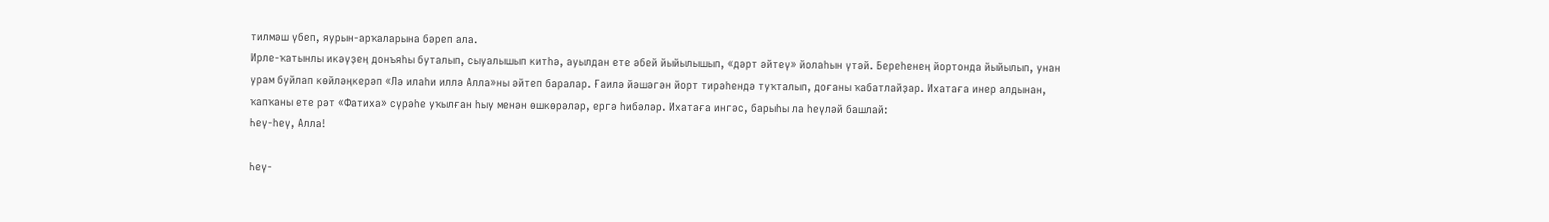тилмәш үбеп, яурын-арҡаларына бәреп ала.
Ирле-ҡатынлы икәүҙең донъяһы буталып, сыуалышып китһә, ауылдан ете әбей йыйылышып, «дәрт әйтеү» йолаһын үтәй. Береһенең йортонда йыйылып, унан урам буйлап көйләңкерәп «Лә илаһи иллә Алла»ны әйтеп баралар. Ғаилә йәшәгән йорт тирәһендә туҡталып, доғаны ҡабатлайҙар. Ихатаға инер алдынан, ҡапҡаны ете рәт «Фатиха» сүрәһе уҡылған һыу менән өшкөрәләр, ергә һибәләр. Ихатаға ингәс, барыһы ла һеүләй башлай:
Һеү-һеү, Алла!

Һеү-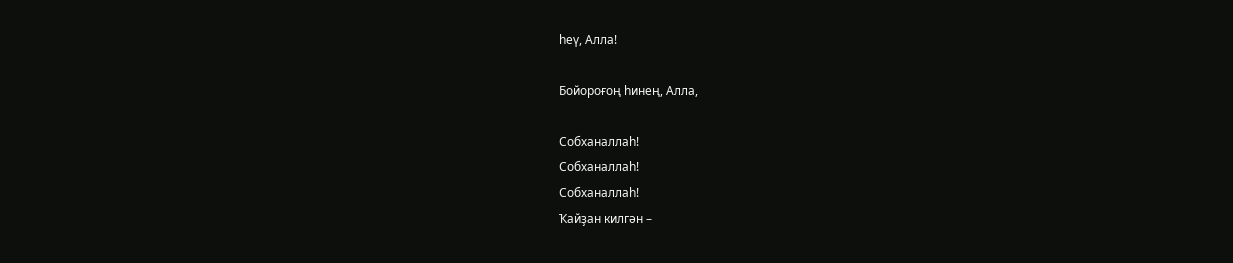һеү, Алла!

Бойороғоң һинең, Алла,

Собханаллаһ!
Собханаллаһ!
Собханаллаһ!
Ҡайҙан килгән –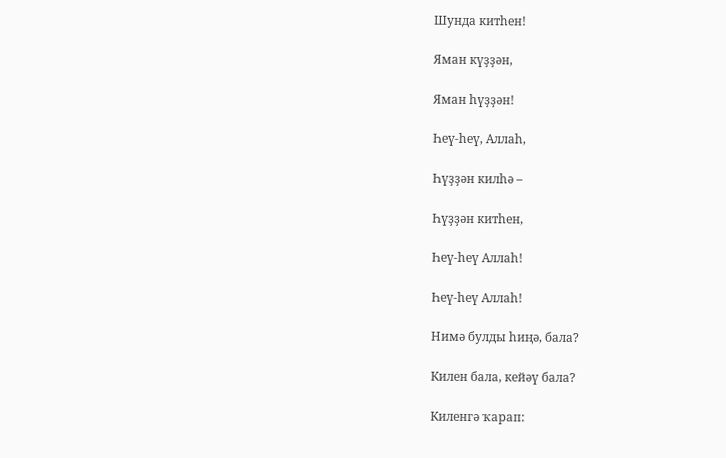Шунда китһен!

Яман күҙҙән,

Яман һүҙҙән!

Һеү-һеү, Аллаһ,

Һүҙҙән килһә –

Һүҙҙән китһен,

Һеү-һеү Аллаһ!

Һеү-һеү Аллаһ!

Нимә булды һиңә, бала?

Килен бала, кейәү бала?

Киленгә ҡарап: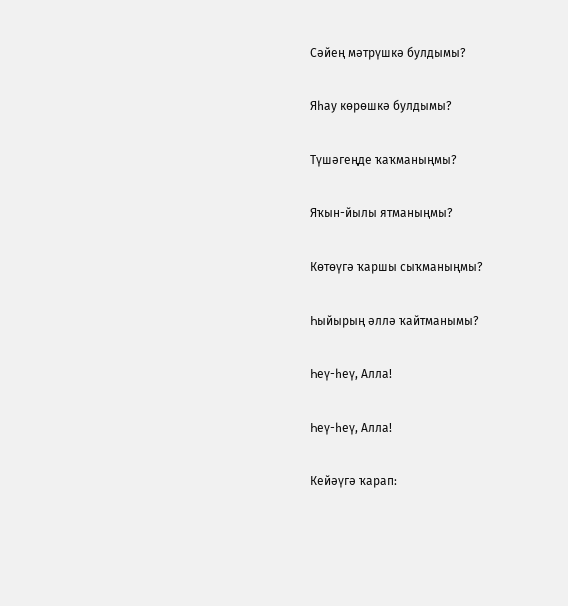Сәйең мәтрүшкә булдымы?

Яһау көрөшкә булдымы?

Түшәгеңде ҡаҡманыңмы?

Яҡын-йылы ятманыңмы?

Көтөүгә ҡаршы сыҡманыңмы?

Һыйырың әллә ҡайтманымы?

Һеү-һеү, Алла!

Һеү-һеү, Алла!

Кейәүгә ҡарап: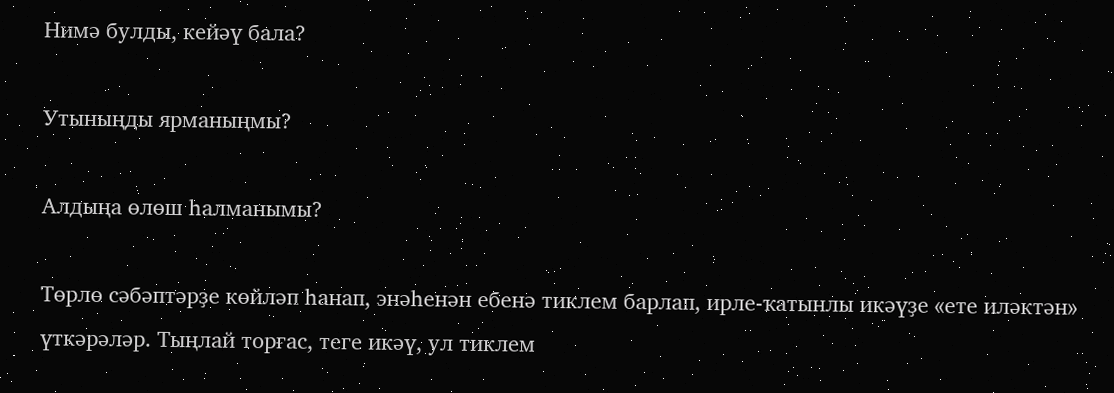Нимә булды, кейәү бала?

Утыныңды ярманыңмы?

Алдыңа өлөш һалманымы?

Төрлө сәбәптәрҙе көйләп һанап, энәһенән ебенә тиклем барлап, ирле-ҡатынлы икәүҙе «ете иләктән» үткәрәләр. Тыңлай торғас, теге икәү, ул тиклем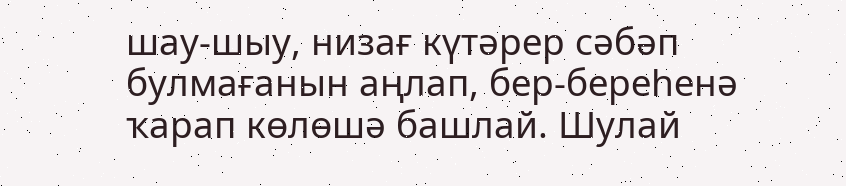шау-шыу, низағ күтәрер сәбәп булмағанын аңлап, бер-береһенә ҡарап көлөшә башлай. Шулай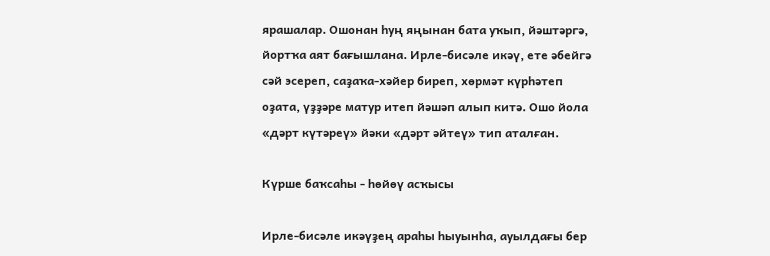ярашалар. Ошонан һуң яңынан бата уҡып, йәштәргә, йортҡа аят бағышлана. Ирле-бисәле икәү, ете әбейгә сәй эсереп, саҙаҡа-хәйер биреп, хөрмәт күрһәтеп оҙата, үҙҙәре матур итеп йәшәп алып китә. Ошо йола «дәрт күтәреү» йәки «дәрт әйтеү» тип аталған.

Күрше баҡсаһы - һөйөү асҡысы

Ирле-бисәле икәүҙең араһы һыуынһа, ауылдағы бер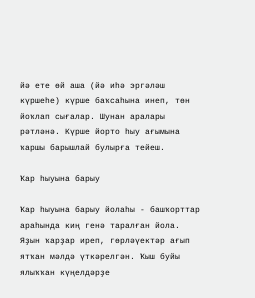йә ете өй аша (йә иһә эргәләш күршеһе) күрше баҡсаһына инеп, төн йоҡлап сығалар. Шунан аралары рәтләнә. Күрше йорто һыу ағымына ҡаршы барышлай булырға тейеш.

Ҡар һыуына барыу

Ҡар һыуына барыу йолаһы - башҡорттар араһында киң генә таралған йола. Яҙын ҡарҙар иреп, гөрләүектәр ағып ятҡан мәлдә үткәрелгән. Ҡыш буйы ялыҡҡан күңелдәрҙе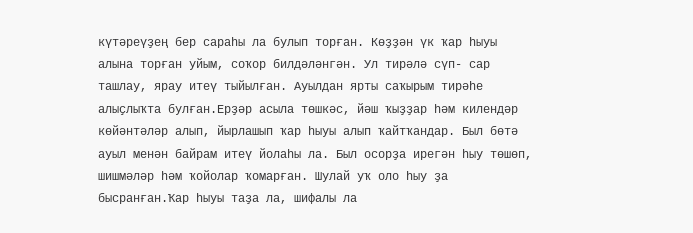күтәреүҙең бер сараһы ла булып торған. Көҙҙән үк ҡар һыуы алына торған уйым, соҡор билдәләнгән. Ул тирәлә сүп- сар ташлау, ярау итеү тыйылған. Ауылдан ярты саҡырым тирәһе алыҫлыҡта булған.Ерҙәр асыла төшкәс, йәш ҡыҙҙар һәм килендәр көйәнтәләр алып, йырлашып ҡар һыуы алып ҡайтҡандар. Был бөтә ауыл менән байрам итеү йолаһы ла. Был осорҙа ирегән һыу төшөп, шишмәләр һәм ҡойолар ҡомарған. Шулай уҡ оло һыу ҙа бысранған.Ҡар һыуы таҙа ла, шифалы ла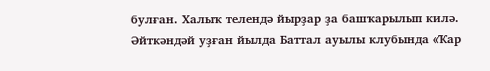булған. Халыҡ телендә йырҙар ҙа башҡарылып килә. Әйткәндәй уҙған йылда Баттал ауылы клубында «Ҡар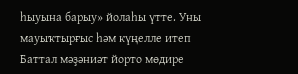һыуына барыу» йолаһы үтте. Уны мауыҡтырғыс һәм күңелле итеп Баттал мәҙәниәт йорто мөдире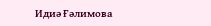Идиә Ғәлимова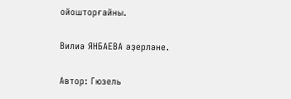ойошторғайны.

Вилиә ЯНБАЕВА әҙерләне.

Автор: Гюзель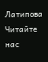Латипова
Читайте нас